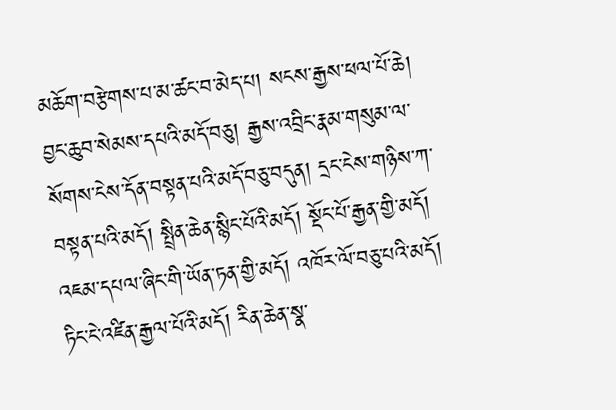མཆོག་བརྩེགས་པ་མ་ཚང་བ་མེད་པ། སངས་རྒྱས་ཕལ་པོ་ཆེ། བྱང་ཆུབ་སེམས་དཔའི་མདོ་བཅུ། རྒྱས་འབྲིང་རྣམ་གསུམ་ལ་སོགས་ངེས་དོན་བསྟན་པའི་མདོ་བཅུ་བདུན། དྲང་ངེས་གཉིས་ཀ་བསྟན་པའི་མདོ། སྤྲིན་ཆེན་སྙིང་པོའི་མདོ། སྡོང་པོ་རྒྱན་གྱི་མདོ། འཇམ་དཔལ་ཞིང་གི་ཡོན་ཏན་གྱི་མདོ། འཁོར་ལོ་བཅུ་པའི་མདོ། ཏིང་ངེ་འཛིན་རྒྱལ་པོའི་མདོ། རིན་ཆེན་སྣ་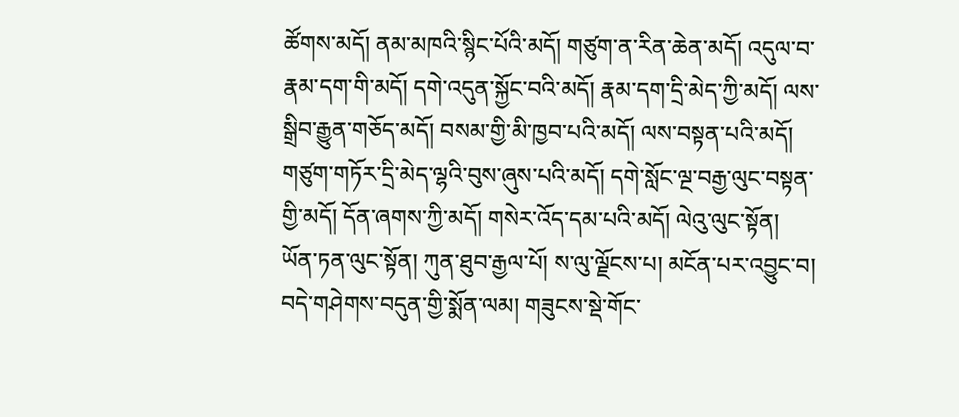ཚོགས་མདོ། ནམ་མཁའི་སྙིང་པོའི་མདོ། གཙུག་ན་རིན་ཆེན་མདོ། འདུལ་བ་རྣམ་དག་གི་མདོ། དགེ་འདུན་སྐྱོང་བའི་མདོ། རྣམ་དག་དྲི་མེད་ཀྱི་མདོ། ལས་སྒྲིབ་རྒྱུན་གཅོད་མདོ། བསམ་གྱི་མི་ཁྱབ་པའི་མདོ། ལས་བསྟན་པའི་མདོ། གཙུག་གཏོར་དྲི་མེད་ལྷའི་བུས་ཞུས་པའི་མདོ། དགེ་སློང་ལྔ་བརྒྱ་ལུང་བསྟན་གྱི་མདོ། དོན་ཞགས་ཀྱི་མདོ། གསེར་འོད་དམ་པའི་མདོ། ལེའུ་ལུང་སྟོན། ཡོན་ཏན་ལུང་སྟོན། ཀུན་ཐུབ་རྒྱལ་པོ། ས་ལུ་ལྗོངས་པ། མངོན་པར་འབྱུང་བ། བདེ་གཤེགས་བདུན་གྱི་སྨོན་ལམ། གཟུངས་སྡེ་གོང་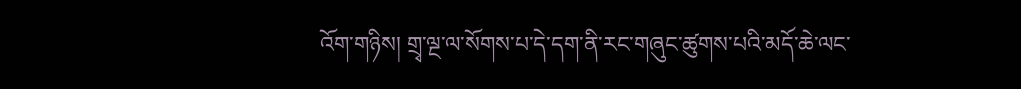འོག་གཉིས། གྲྭ་ལྔ་ལ་སོགས་པ་དེ་དག་ནི་རང་གཞུང་ཚུགས་པའི་མདོ་ཆེ་ལང་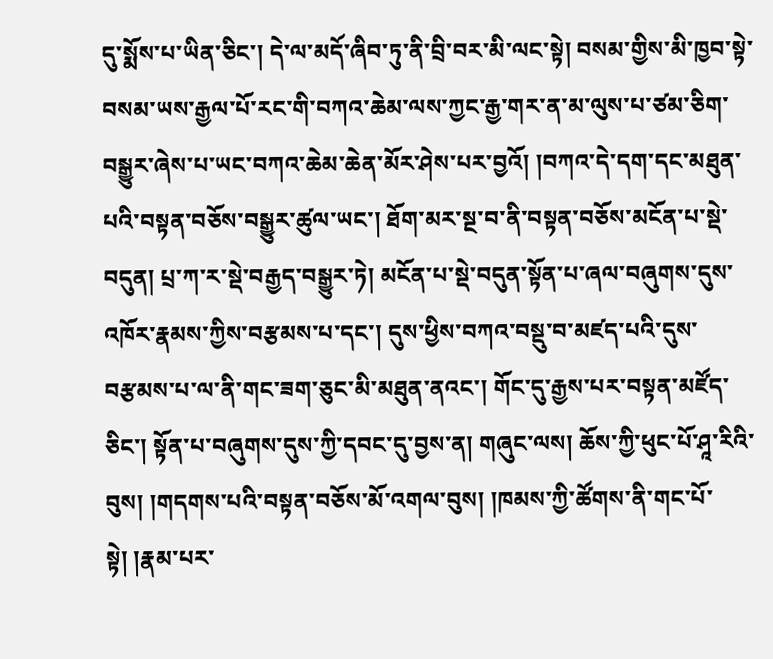དུ་སྨོས་པ་ཡིན་ཅིང་། དེ་ལ་མདོ་ཞིབ་ཏུ་ནི་བྲི་བར་མི་ལང་སྟེ། བསམ་གྱིས་མི་ཁྱབ་སྟེ་བསམ་ཡས་རྒྱལ་པོ་རང་གི་བཀའ་ཆེམ་ལས་ཀྱང་རྒྱ་གར་ན་མ་ལུས་པ་ཙམ་ཅིག་བསྒྱུར་ཞེས་པ་ཡང་བཀའ་ཆེམ་ཆེན་མོར་ཤེས་པར་བྱའོ། །བཀའ་དེ་དག་དང་མཐུན་པའི་བསྟན་བཅོས་བསྒྱུར་ཚུལ་ཡང་། ཐོག་མར་སྔ་བ་ནི་བསྟན་བཅོས་མངོན་པ་སྡེ་བདུན། པྲ་ཀ་ར་སྡེ་བརྒྱད་བསྒྱུར་ཏེ། མངོན་པ་སྡེ་བདུན་སྟོན་པ་ཞལ་བཞུགས་དུས་འཁོར་རྣམས་ཀྱིས་བརྩམས་པ་དང་། དུས་ཕྱིས་བཀའ་བསྡུ་བ་མཛད་པའི་དུས་བརྩམས་པ་ལ་ནི་གང་ཟག་ཅུང་མི་མཐུན་ནའང་། གོང་དུ་རྒྱས་པར་བསྟན་མཛོད་ཅིང་། སྟོན་པ་བཞུགས་དུས་ཀྱི་དབང་དུ་བྱས་ན། གཞུང་ལས། ཆོས་ཀྱི་ཕུང་པོ་ཤཱ་རིའི་བུས། །གདགས་པའི་བསྟན་བཅོས་མོ་འགལ་བུས། །ཁམས་ཀྱི་ཚོགས་ནི་གང་པོ་སྟེ། །རྣམ་པར་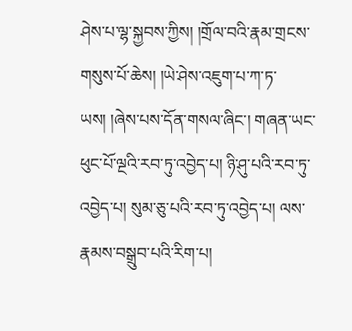ཤེས་པ་ལྷ་སྐྱབས་ཀྱིས། །གྲོལ་བའི་རྣམ་གྲངས་གསུས་པོ་ཆེས། །ཡེ་ཤེས་འཇུག་པ་ཀ་ཏ་ཡས། །ཞེས་པས་དོན་གསལ་ཞིང་། གཞན་ཡང་ཕུང་པོ་ལྔའི་རབ་ཏུ་འབྱེད་པ། ཉི་ཤུ་པའི་རབ་ཏུ་འབྱེད་པ། སུམ་ཅུ་པའི་རབ་ཏུ་འབྱེད་པ། ལས་རྣམས་བསྒྲུབ་པའི་རིག་པ།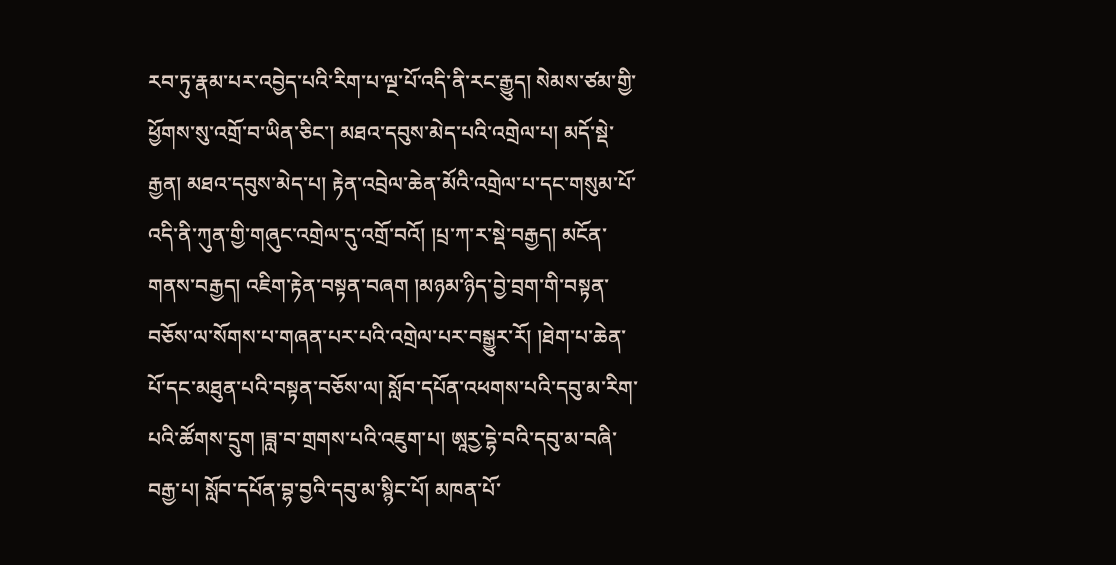རབ་ཏུ་རྣམ་པར་འབྱེད་པའི་རིག་པ་ལྔ་པོ་འདི་ནི་རང་རྒྱུད། སེམས་ཙམ་གྱི་ཕྱོགས་སུ་འགྲོ་བ་ཡིན་ཅིང་། མཐའ་དབུས་མེད་པའི་འགྲེལ་པ། མདོ་སྡེ་རྒྱན། མཐའ་དབུས་མེད་པ། རྟེན་འབྲེལ་ཆེན་མོའི་འགྲེལ་པ་དང་གསུམ་པོ་འདི་ནི་ཀུན་གྱི་གཞུང་འགྲེལ་དུ་འགྲོ་བའོ། །པྲ་ཀ་ར་སྡེ་བརྒྱད། མངོན་གནས་བརྒྱད། འཇིག་རྟེན་བསྟན་བཞག །མཉམ་ཉིད་བྱེ་བྲག་གི་བསྟན་བཅོས་ལ་སོགས་པ་གཞན་པར་པའི་འགྲེལ་པར་བསྒྱུར་རོ། །ཐེག་པ་ཆེན་པོ་དང་མཐུན་པའི་བསྟན་བཅོས་ལ། སློབ་དཔོན་འཕགས་པའི་དབུ་མ་རིག་པའི་ཚོགས་དྲུག །ཟླ་བ་གྲགས་པའི་འཇུག་པ། ཨཱརྱ་དྷེ་བའི་དབུ་མ་བཞི་བརྒྱ་པ། སློབ་དཔོན་བྷ་བྱའི་དབུ་མ་སྙིང་པོ། མཁན་པོ་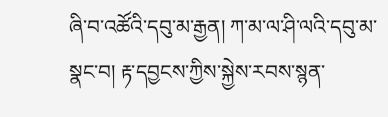ཞི་བ་འཚོའི་དབུ་མ་རྒྱན། ཀ་མ་ལ་ཤི་ལའི་དབུ་མ་སྣང་བ། རྟ་དབྱངས་ཀྱིས་སྐྱེས་རབས་སྙན་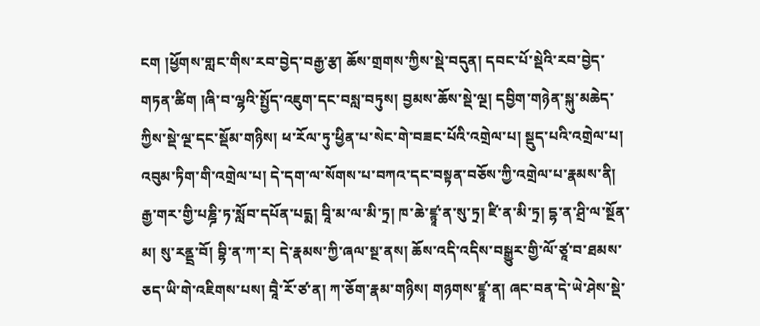ངག །ཕྱོགས་གླང་གིས་རབ་བྱེད་བརྒྱ་རྩ། ཆོས་གྲགས་ཀྱིས་སྡེ་བདུན། དབང་པོ་སྡེའི་རབ་བྱེད་གཏན་ཚིག །ཞི་བ་ལྷའི་སྤྱོད་འཇུག་དང་བསླ་བཏུས། བྱམས་ཆོས་སྡེ་ལྔ། དབྱིག་གཉེན་སྐུ་མཆེད་ཀྱིས་སྡེ་ལྔ་དང་སྡོམ་གཉིས། ཕ་རོལ་ཏུ་ཕྱིན་པ་སེང་གེ་བཟང་པོའི་འགྲེལ་པ། སྡུད་པའི་འགྲེལ་པ། འབུམ་ཏིག་གི་འགྲེལ་པ། དེ་དག་ལ་སོགས་པ་བཀའ་དང་བསྟན་བཅོས་ཀྱི་འགྲེལ་པ་རྣམས་ནི། རྒྱ་གར་གྱི་པཎྜི་ཏ་སློབ་དཔོན་པདྨ། བཱི་མ་ལ་མི་ཏྲ། ཁ་ཆེ་ཛྙཱ་ན་སུ་ཏྲ། ཛི་ན་མི་ཏྲ། དྷ་ན་ཤྲི་ལ་སྔོན་མ། སུ་རནྡྲ་བོ། བྷི་ན་ཀ་ར། དེ་རྣམས་ཀྱི་ཞལ་སྔ་ནས། ཆོས་འདི་འདིས་བསྒྱུར་གྱི་ལོ་ཙཱ་བ་ཐམས་ཅད་ཡི་གེ་འཇིགས་པས། བཱཻ་རོ་ཙ་ན། ཀ་ཅོག་རྣམ་གཉིས། གཉགས་ཛྙཱ་ན། ཞང་བན་དེ་ཡེ་ཤེས་སྡེ་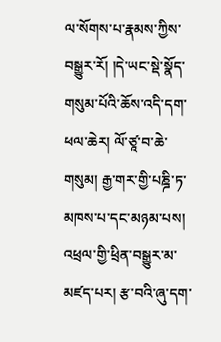ལ་སོགས་པ་རྣམས་ཀྱིས་བསྒྱུར་རོ། །དེ་ཡང་སྡེ་སྣོད་གསུམ་པོའི་ཆོས་འདི་དག་ཕལ་ཆེར། ལོ་ཙཱ་བ་ཆེ་གསུམ། རྒྱ་གར་གྱི་པཎྜི་ཏ་མཁས་པ་དང་མཉམ་པས། འཕྲལ་གྱི་ཕྲིན་བསྒྱུར་མ་མཛད་པར། རྩ་བའི་ཞུ་དག་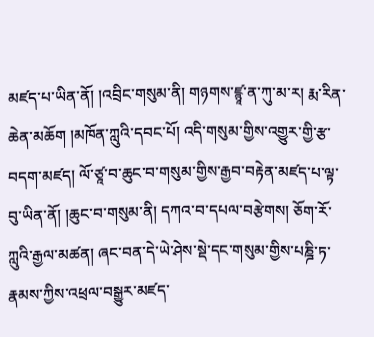མཛད་པ་ཡིན་ནོ། །འབྲིང་གསུམ་ནི། གཉགས་ཛྙཱ་ན་ཀུ་མ་ར། རྨ་རིན་ཆེན་མཆོག །མཁོན་ཀླུའི་དབང་པོ། འདི་གསུམ་གྱིས་འགྱུར་གྱི་རྩ་བདག་མཛད། ལོ་ཙཱ་བ་ཆུང་བ་གསུམ་གྱིས་རྒྱབ་བརྟེན་མཛད་པ་ལྟ་བུ་ཡིན་ནོ། །ཆུང་བ་གསུམ་ནི། དཀའ་བ་དཔལ་བརྩེགས། ཅོག་རོ་ཀླུའི་རྒྱལ་མཚན། ཞང་བན་དེ་ཡེ་ཤེས་སྡེ་དང་གསུམ་གྱིས་པཎྜི་ཏ་རྣམས་ཀྱིས་འཕྲལ་བསྒྱུར་མཛད་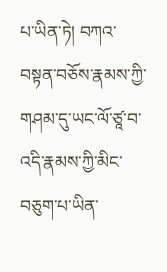པ་ཡིན་ཏེ། བཀའ་བསྟན་བཅོས་རྣམས་ཀྱི་གཤམ་དུ་ཡང་ལོ་ཙཱ་བ་འདི་རྣམས་ཀྱི་མིང་བཅུག་པ་ཡིན་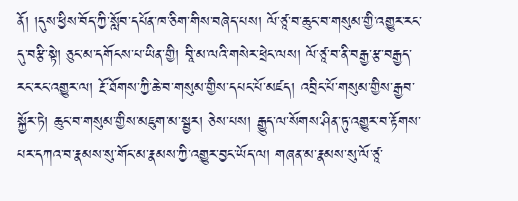ནོ། །དུས་ཕྱིས་བོད་ཀྱི་སློབ་དཔོན་ཁ་ཅིག་གིས་བཞེད་པས། ལོ་ཙཱ་བ་ཆུང་བ་གསུམ་གྱི་འགྱུར་རང་དུ་བརྩི་སྟེ། ཅུང་མ་དགོངས་པ་ཡིན་གྱི། བཱི་མ་ལའི་གསེར་ཕྲེང་ལས། ལོ་ཙཱ་བ་ནི་བརྒྱ་རྩ་བརྒྱད་རང་རང་འགྱུར་ལ། རྔོ་ཐོགས་ཀྱི་ཆེ་བ་གསུམ་གྱིས་དཔང་པོ་མཛད། འབྲིང་པོ་གསུམ་གྱིས་རྒྱབ་སྐྱོར་ཏེ། ཆུང་བ་གསུམ་གྱིས་མཇུག་མ་སྦྱར། ཅེས་པས། རྒྱུད་ལ་སོགས་ཤིན་ཏུ་འགྱུར་བ་རྟོགས་པར་དཀའ་བ་རྣམས་སུ་གོང་མ་རྣམས་ཀྱི་འགྱུར་བྱང་ཡོད་ལ། གཞན་མ་རྣམས་སུ་ལོ་ཙཱ་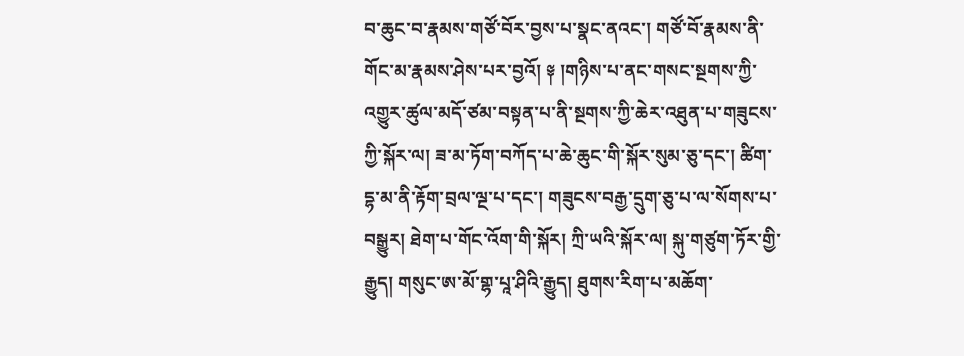བ་ཆུང་བ་རྣམས་གཙོ་བོར་བྱས་པ་སྣང་ནའང་། གཙོ་བོ་རྣམས་ནི་གོང་མ་རྣམས་ཤེས་པར་བྱའོ། ༈ །གཉིས་པ་ནང་གསང་སྔགས་ཀྱི་འགྱུར་ཚུལ་མདོ་ཙམ་བསྟན་པ་ནི་སྔགས་ཀྱི་ཆེར་འཐུན་པ་གཟུངས་ཀྱི་སྐོར་ལ། ཟ་མ་ཏོག་བཀོད་པ་ཆེ་ཆུང་གི་སྐོར་སུམ་ཅུ་དང་། ཚིག་དྷ་མ་ནི་རྟོག་བྲལ་ལྔ་པ་དང་། གཟུངས་བརྒྱ་དྲུག་ཅུ་པ་ལ་སོགས་པ་བསྒྱུར། ཐེག་པ་གོང་འོག་གི་སྐོར། ཀྲི་ཡའི་སྐོར་ལ། སྐུ་གཙུག་ཏོར་གྱི་རྒྱུད། གསུང་ཨ་མོ་གྷ་པཱ་ཤིའི་རྒྱུད། ཐུགས་རིག་པ་མཆོག་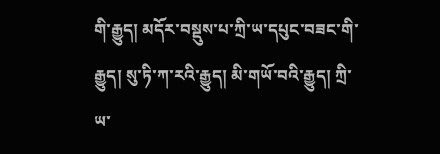གི་རྒྱུད། མདོར་བསྡུས་པ་ཀྲི་ཡ་དཔུང་བཟང་གི་རྒྱུད། སུ་ཏི་ཀ་རའི་རྒྱུད། མི་གཡོ་བའི་རྒྱུད། ཀྲི་ཡ་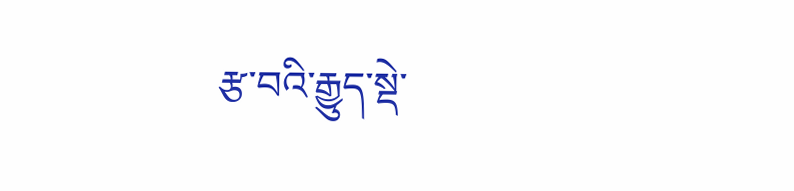རྩ་བའི་རྒྱུད་སྡེ་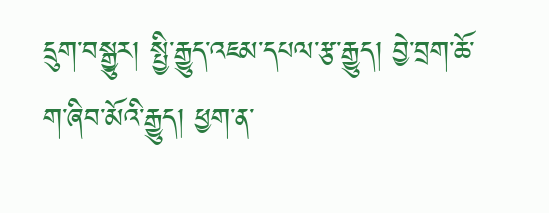དྲུག་བསྒྱུར། སྤྱི་རྒྱུད་འཇམ་དཔལ་རྩ་རྒྱུད། བྱེ་བྲག་ཆོ་ག་ཞིབ་མོའི་རྒྱུད། ཕྱག་ན་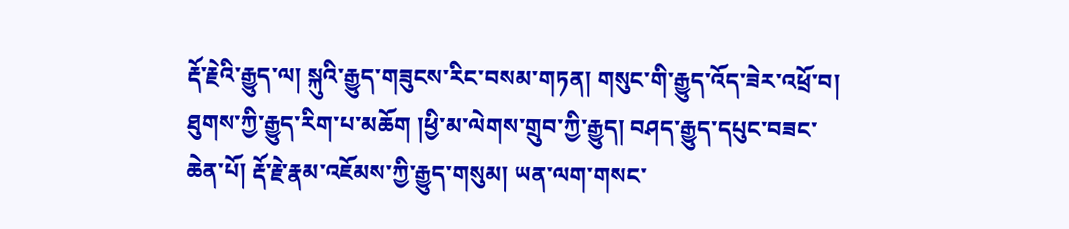རྡོ་རྗེའི་རྒྱུད་ལ། སྐུའི་རྒྱུད་གཟུངས་རིང་བསམ་གཏན། གསུང་གི་རྒྱུད་འོད་ཟེར་འཕྲོ་བ། ཐུགས་ཀྱི་རྒྱུད་རིག་པ་མཆོག །ཕྱི་མ་ལེགས་གྲུབ་ཀྱི་རྒྱུད། བཤད་རྒྱུད་དཔུང་བཟང་ཆེན་པོ། རྡོ་རྗེ་རྣམ་འཇོམས་ཀྱི་རྒྱུད་གསུམ། ཡན་ལག་གསང་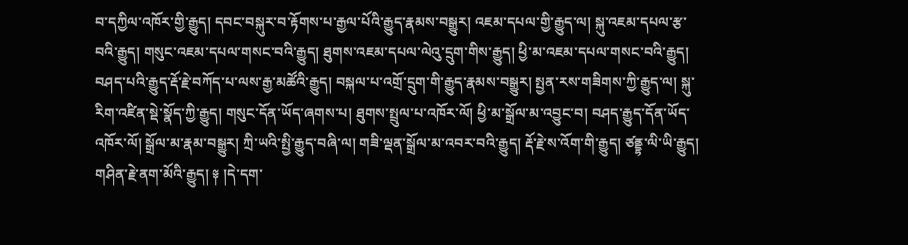བ་དཀྱིལ་འཁོར་གྱི་རྒྱུད། དབང་བསྐུར་བ་རྟོགས་པ་རྒྱལ་པོའི་རྒྱུད་རྣམས་བསྒྱུར། འཇམ་དཔལ་གྱི་རྒྱུད་ལ། སྐུ་འཇམ་དཔལ་རྩ་བའི་རྒྱུད། གསུང་འཇམ་དཔལ་གསང་བའི་རྒྱུད། ཐུགས་འཇམ་དཔལ་ལེའུ་དྲུག་གིས་རྒྱུད། ཕྱི་མ་འཇམ་དཔལ་གསང་བའི་རྒྱུད། བཤད་པའི་རྒྱུད་རྡོ་རྗེ་བཀོད་པ་ལས་རྒྱ་མཚོའི་རྒྱུད། བསྐལ་པ་འགྲོ་དྲུག་གི་རྒྱུད་རྣམས་བསྒྱུར། སྤྱན་རས་གཟིགས་ཀྱི་རྒྱུད་ལ། སྐུ་རིག་འཛིན་སྡེ་སྣོད་ཀྱི་རྒྱུད། གསུང་དོན་ཡོད་ཞགས་པ། ཐུགས་སྤྲུལ་པ་འཁོར་ལོ། ཕྱི་མ་སྒྲོལ་མ་འབྱུང་བ། བཤད་རྒྱུད་དོན་ཡོད་འཁོར་ལོ། སྒྲོལ་མ་རྣམ་བསྒྱུར། ཀྲི་ཡའི་སྤྱི་རྒྱུད་བཞི་ལ། གཟི་ལྡན་སྒྲོལ་མ་འབར་བའི་རྒྱུད། རྡོ་རྗེ་ས་འོག་གི་རྒྱུད། ཙནྡྷ་ལི་ཡི་རྒྱུད། གཤིན་རྗེ་ནག་མོའི་རྒྱུད། ༈ །དེ་དག་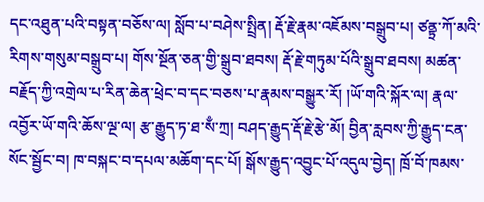དང་འཐུན་པའི་བསྟན་བཅོས་ལ། སློབ་པ་བཤེས་སྤྲིན། རྡོ་རྗེ་རྣམ་འཇོམས་བསྒྲུབ་པ། ཙནྟྲ་ཀོ་མའི་རིགས་གསུམ་བསྒྲུབ་པ། གོས་སྔོན་ཅན་གྱི་སྒྲུབ་ཐབས། རྡོ་རྗེ་གཏུམ་པོའི་སྒྲུབ་ཐབས། མཚན་བརྗོད་ཀྱི་འགྲེལ་པ་རིན་ཆེན་ཕྲེང་བ་དང་བཅས་པ་རྣམས་བསྒྱུར་རོ། །ཡོ་གའི་སྐོར་ལ། རྣལ་འབྱོར་ཡོ་གའི་ཆོས་ལྔ་ལ། རྩ་རྒྱུད་ཏ་ཐ་སྃ་ཀྲ། བཤད་རྒྱུད་རྡོ་རྗེ་རྩེ་མོ། བྱིན་རླབས་ཀྱི་རྒྱུད་ངན་སོང་སྦྱོང་བ། ཁ་བསྐང་བ་དཔལ་མཆོག་དང་པོ། སྒོས་རྒྱུད་འབྱུང་པོ་འདུལ་བྱེད། ཁྲོ་བོ་ཁམས་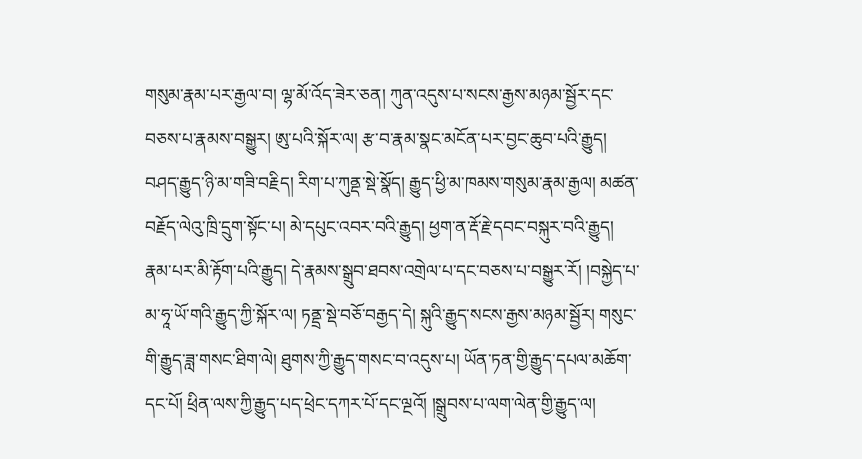གསུམ་རྣམ་པར་རྒྱལ་བ། ལྷ་མོ་འོད་ཟེར་ཅན། ཀུན་འདུས་པ་སངས་རྒྱས་མཉམ་སྦྱོར་དང་བཅས་པ་རྣམས་བསྒྱུར། ཨུ་པའི་སྐོར་ལ། རྩ་བ་རྣམ་སྣང་མངོན་པར་བྱང་ཆུབ་པའི་རྒྱུད། བཤད་རྒྱུད་ཉི་མ་གཟི་བརྗིད། རིག་པ་ཀུནྡ་སྡེ་སྣོད། རྒྱུད་ཕྱི་མ་ཁམས་གསུམ་རྣམ་རྒྱལ། མཚན་བརྗོད་ལེའུ་ཁྲི་དྲུག་སྟོང་པ། མེ་དཔུང་འབར་བའི་རྒྱུད། ཕྱག་ན་རྡོ་རྗེ་དབང་བསྐུར་བའི་རྒྱུད། རྣམ་པར་མི་རྟོག་པའི་རྒྱུད། དེ་རྣམས་སྒྲུབ་ཐབས་འགྲེལ་པ་དང་བཅས་པ་བསྒྱུར་རོ། །བསྐྱེད་པ་མ་ཧཱ་ཡོ་གའི་རྒྱུད་ཀྱི་སྐོར་ལ། ཏནྡྲ་སྡེ་བཅོ་བརྒྱད་དེ། སྐུའི་རྒྱུད་སངས་རྒྱས་མཉམ་སྦྱོར། གསུང་གི་རྒྱུད་ཟླ་གསང་ཐིག་ལེ། ཐུགས་ཀྱི་རྒྱུད་གསང་བ་འདུས་པ། ཡོན་ཏན་གྱི་རྒྱུད་དཔལ་མཆོག་དང་པོ། ཕྲིན་ལས་ཀྱི་རྒྱུད་པད་ཕྲེང་དཀར་པོ་དང་ལྔའོ། །སྒྲུབས་པ་ལག་ལེན་གྱི་རྒྱུད་ལ།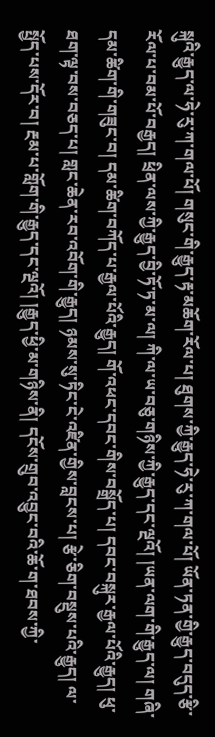སྐུའི་རྒྱུད་ལ་ཧེ་རུ་ཀ་གལ་པོ། གསུང་གི་རྒྱུད་རྟ་མཆོག་རོལ་པ། ཐུགས་ཀྱི་རྒྱུད་ཧེ་རུ་ཀ་གལ་པོ། ཡོན་ཏན་གྱི་རྒྱུད་བདུད་རྩི་རོལ་པ་བམ་པོ་བརྒྱད། ཕྲིན་ལས་ཀྱི་རྒྱུད་བྱི་ཏོ་ཏ་མ་ལ། ཀི་ལ་ཡ་བཅུ་གཉིས་ཀྱི་རྒྱུད་དང་ལྔའོ། །ཡན་ལག་གི་རྒྱུད་ལ། གཞི་དམ་ཚིག་གི་གཟུང་བ། དམ་ཚིག་བཀོད་པ་རྒྱལ་པོའི་རྒྱུད། གོ་འཕང་དབང་གིས་བསྒྲོད་པ། དབང་བསྐུར་རྒྱལ་པོའི་རྒྱུད། ཕུ་ཐག་ལྟ་བས་བཅད་པ། གླང་ཆེན་རབ་འབོག་གི་རྒྱུད། ཉམས་སུ་ཏིང་ངེ་འཛིན་གྱིས་བླངས་པ། རྩེ་ཅིག་བསྡུས་པའི་རྒྱུད། ལ་སྤྱོད་པས་དོར་བ། རྔམ་པ་གློག་གི་རྒྱུད་དང་ལྔའོ། །རྒྱུད་ཕྱི་མ་གཉིས་ནི། དངོས་གྲུབ་འབྱུང་བའི་ཆོ་ག་ཐབས་ཀྱི་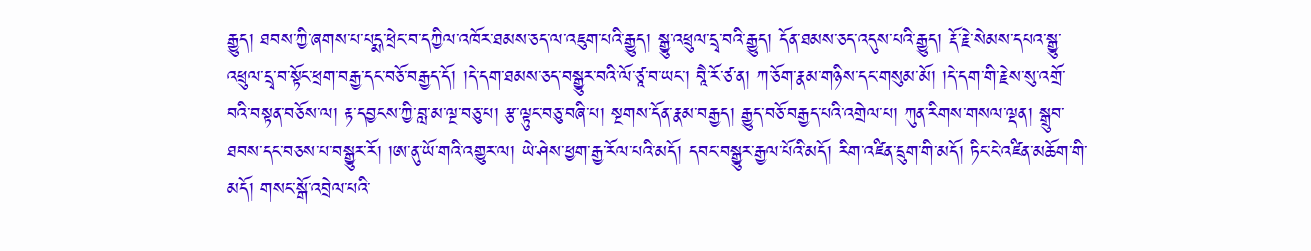རྒྱུད། ཐབས་ཀྱི་ཞགས་པ་པདྨ་ཕྲེང་བ་དཀྱིལ་འཁོར་ཐམས་ཅད་ལ་འཇུག་པའི་རྒྱུད། སྒྱུ་འཕྲུལ་དྲྭ་བའི་རྒྱུད། དོན་ཐམས་ཅད་འདུས་པའི་རྒྱུད། རྡོ་རྗེ་སེམས་དཔའ་སྒྱུ་འཕྲུལ་དྲྭ་བ་སྟོང་ཕྲག་བརྒྱ་དང་བཅོ་བརྒྱད་དོ། །དེ་དག་ཐམས་ཅད་བསྒྱུར་བའི་ལོ་ཙཱ་བ་ཡང་། བཱཻ་རོ་ཙ་ན། ཀ་ཅོག་རྣམ་གཉིས་དང་གསུམ་མོ། །དེ་དག་གི་རྗེས་སུ་འགྲོ་བའི་བསྟན་བཅོས་ལ། རྟ་དབྱངས་ཀྱི་བླ་མ་ལྔ་བཅུ་པ། རྩ་ལྟུང་བཅུ་བཞི་པ། སྔགས་དོན་རྣམ་བརྒྱད། རྒྱུད་བཅོ་བརྒྱད་པའི་འགྲེལ་པ། ཀུན་རིགས་གསལ་ལྡན། སྒྲུབ་ཐབས་དང་བཅས་པ་བསྒྱུར་རོ། །ཨ་ནུ་ཡོ་གའི་འགྱུར་ལ། ཡེ་ཤེས་ཕྱག་རྒྱ་རོལ་པའི་མདོ། དབང་བསྒྱུར་རྒྱལ་པོའི་མདོ། རིག་འཛིན་དྲུག་གི་མདོ། ཏིང་ངེ་འཛིན་མཆོག་གི་མདོ། གསང་སྒོ་འབྲེལ་པའི་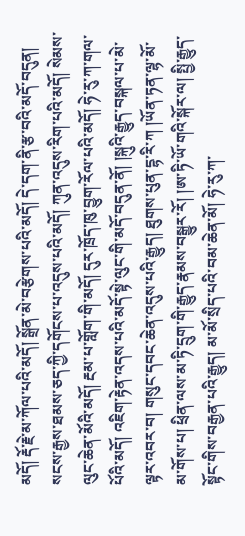མདོ། རྡོ་རྗེ་མ་ཀོལ་པའི་མདོ། སྒྲོན་མེ་བརྩེགས་པའི་མདོ། དེ་དག་ནི་རྩ་བའི་མདོ་བདུན། སངས་རྒྱས་ཐམས་ཅད་ཀྱི་དགོངས་པ་འདུས་པའི་མདོ། ཀུན་འདུས་རིག་པའི་མདོ། སེམས་ལུང་ཆེན་མོའི་མདོ། རྔམ་པ་གློག་གི་མདོ། དུར་ཁྲོད་ཁུ་བྱུག་རོལ་པའི་མདོ། ཧེ་རུ་ཀ་གལ་པོའི་མདོ། འཇིག་རྟེན་འདས་པའི་མདོ་སྟེ་ལུང་གི་མདོ་བདུན་ནོ། །སྐུའི་རྒྱུད་བསྐལ་པ་མེ་ལྟར་འབར་བ། གསུང་དབང་ཆེན་འདུས་པའི་རྒྱུད། ཐུགས་པུན་དྷ་རི་ཀ །ཡོན་ཏན་ལྷ་མོ་མ་གོས་པ། ཕྲིན་ལས་མ་ཏི་དྲུག་གི་རྒྱུད་རྣམས་བསྒྱུར་རོ། །ཨ་ཏི་ཡོ་གའི་སྐོར་ལ། སྤྱི་རྒྱུད་སྟོང་གིས་བརྒྱན་པའི་རྒྱུད། མ་མོ་སྲིད་པའི་བམ་ཆེན་མོ། ཧེ་རུ་ཀ་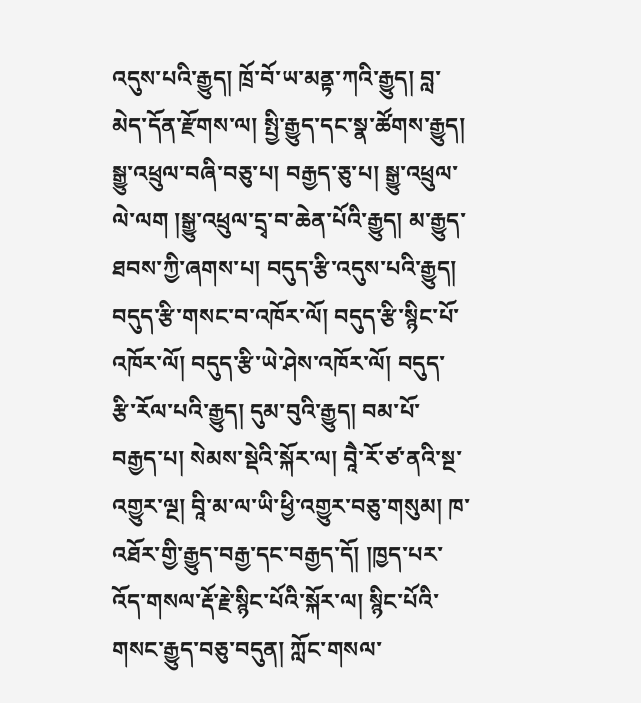འདུས་པའི་རྒྱུད། ཁྲོ་བོ་ཡ་མནྟ་ཀའི་རྒྱུད། བླ་མེད་དོན་རྫོགས་ལ། སྤྱི་རྒྱུད་དང་སྣ་ཚོགས་རྒྱུད། སྒྱུ་འཕྲུལ་བཞི་བཅུ་པ། བརྒྱད་ཅུ་པ། སྒྱུ་འཕྲུལ་ལེ་ལག །སྒྱུ་འཕྲུལ་དྲྭ་བ་ཆེན་པོའི་རྒྱུད། མ་རྒྱུད་ཐབས་ཀྱི་ཞགས་པ། བདུད་རྩི་འདུས་པའི་རྒྱུད། བདུད་རྩི་གསང་བ་འཁོར་ལོ། བདུད་རྩི་སྙིང་པོ་འཁོར་ལོ། བདུད་རྩི་ཡེ་ཤེས་འཁོར་ལོ། བདུད་རྩི་རོལ་པའི་རྒྱུད། དུམ་བུའི་རྒྱུད། བམ་པོ་བརྒྱད་པ། སེམས་སྡེའི་སྐོར་ལ། བཱཻ་རོ་ཙ་ནའི་སྔ་འགྱུར་ལྔ། བཱི་མ་ལ་ཡི་ཕྱི་འགྱུར་བཅུ་གསུམ། ཁ་འཐོར་གྱི་རྒྱུད་བརྒྱ་དང་བརྒྱད་དོ། །ཁྱད་པར་འོད་གསལ་རྡོ་རྗེ་སྙིང་པོའི་སྐོར་ལ། སྙིང་པོའི་གསང་རྒྱུད་བཅུ་བདུན། ཀློང་གསལ་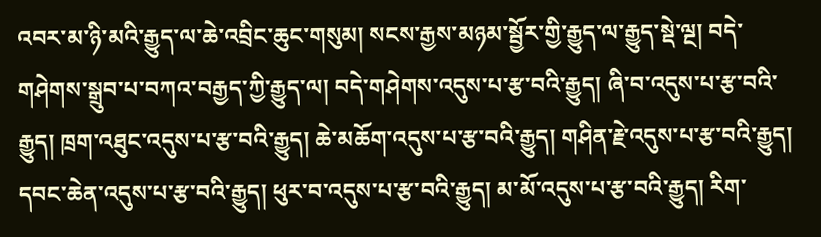འབར་མ་ཉི་མའི་རྒྱུད་ལ་ཆེ་འབྲིང་ཆུང་གསུམ། སངས་རྒྱས་མཉམ་སྦྱོར་གྱི་རྒྱུད་ལ་རྒྱུད་སྡེ་ལྔ། བདེ་གཤེགས་སྒྲུབ་པ་བཀའ་བརྒྱད་ཀྱི་རྒྱུད་ལ། བདེ་གཤེགས་འདུས་པ་རྩ་བའི་རྒྱུད། ཞི་བ་འདུས་པ་རྩ་བའི་རྒྱུད། ཁྲག་འཐུང་འདུས་པ་རྩ་བའི་རྒྱུད། ཆེ་མཆོག་འདུས་པ་རྩ་བའི་རྒྱུད། གཤིན་རྗེ་འདུས་པ་རྩ་བའི་རྒྱུད། དབང་ཆེན་འདུས་པ་རྩ་བའི་རྒྱུད། ཕུར་བ་འདུས་པ་རྩ་བའི་རྒྱུད། མ་མོ་འདུས་པ་རྩ་བའི་རྒྱུད། རིག་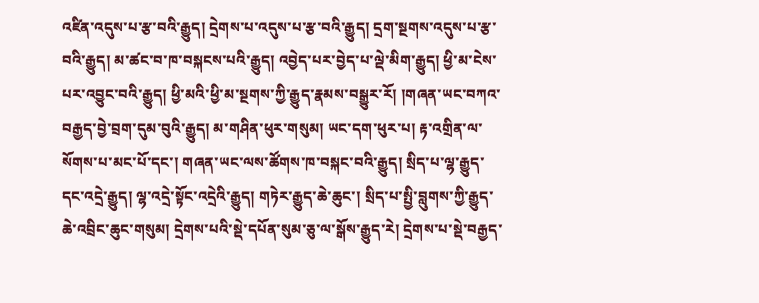འཛིན་འདུས་པ་རྩ་བའི་རྒྱུད། དྲེགས་པ་འདུས་པ་རྩ་བའི་རྒྱུད། དྲག་སྔགས་འདུས་པ་རྩ་བའི་རྒྱུད། མ་ཚང་བ་ཁ་བསྐངས་པའི་རྒྱུད། འབྱེད་པར་བྱེད་པ་ལྡེ་མིག་རྒྱུད། ཕྱི་མ་ངེས་པར་འབྱུང་བའི་རྒྱུད། ཕྱི་མའི་ཕྱི་མ་སྔགས་ཀྱི་རྒྱུད་རྣམས་བསྒྱུར་རོ། །གཞན་ཡང་བཀའ་བརྒྱད་བྱེ་བྲག་དུམ་བུའི་རྒྱུད། མ་གཤིན་ཕུར་གསུམ། ཡང་དག་ཕུར་པ། རྟ་འགྲིན་ལ་སོགས་པ་མང་པོ་དང་། གཞན་ཡང་ལས་ཚོགས་ཁ་བསྐང་བའི་རྒྱུད། སྲིད་པ་ལྷ་རྒྱུད་དང་འདྲེ་རྒྱུད། ལྷ་འདྲེ་སྟོང་འདྲེའི་རྒྱུད། གཏེར་རྒྱུད་ཆེ་ཆུང་། སྲིད་པ་སྤྱི་བླུགས་ཀྱི་རྒྱུད་ཆེ་འབྲིང་ཆུང་གསུམ། དྲེགས་པའི་སྡེ་དཔོན་སུམ་ཅུ་ལ་སྒོས་རྒྱུད་རེ། དྲེགས་པ་སྡེ་བརྒྱད་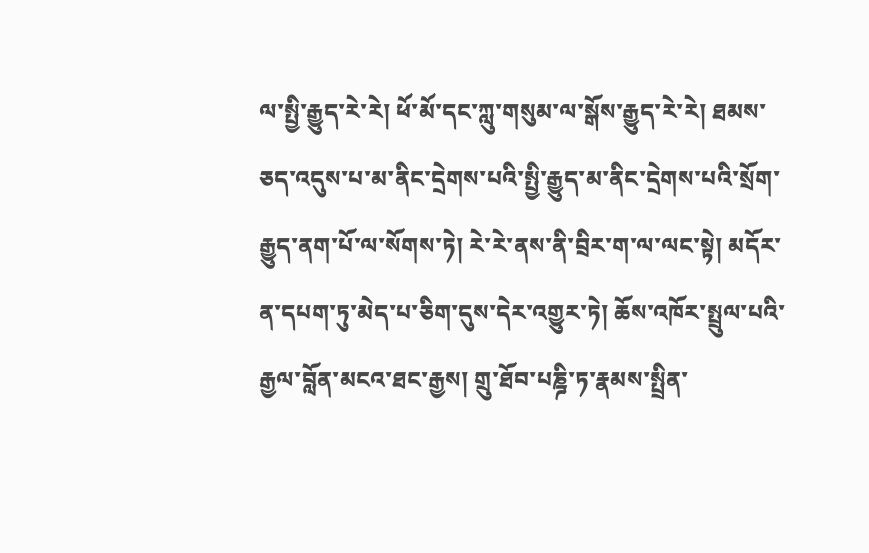ལ་སྤྱི་རྒྱུད་རེ་རེ། ཕོ་མོ་དང་ཀླུ་གསུམ་ལ་སྒོས་རྒྱུད་རེ་རེ། ཐམས་ཅད་འདུས་པ་མ་ནིང་དྲེགས་པའི་སྤྱི་རྒྱུད་མ་ནིང་དྲེགས་པའི་སྲོག་རྒྱུད་ནག་པོ་ལ་སོགས་ཏེ། རེ་རེ་ནས་ནི་བྲིར་ག་ལ་ལང་སྟེ། མདོར་ན་དཔག་ཏུ་མེད་པ་ཅིག་དུས་དེར་འགྱུར་ཏེ། ཆོས་འཁོར་སྤྲུལ་པའི་རྒྱལ་བློན་མངའ་ཐང་རྒྱས། གྲུ་ཐོབ་པཎྜི་ཏ་རྣམས་སྤྲིན་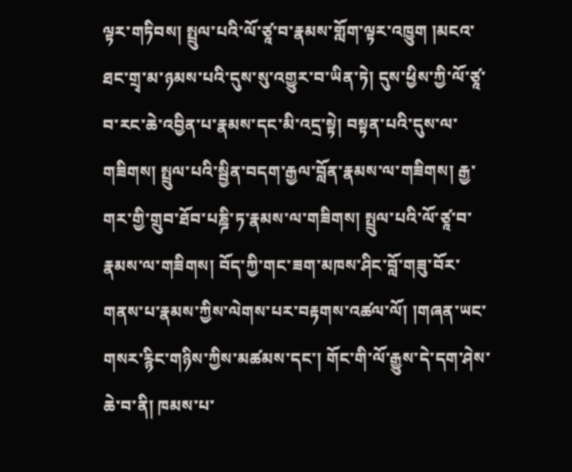ལྟར་གཏིབས། སྤྲུལ་པའི་ལོ་ཙཱ་བ་རྣམས་གློག་ལྟར་འཁྱུག །མངའ་ཐང་གྲྭ་མ་ཉམས་པའི་དུས་སུ་འགྱུར་བ་ཡིན་ཏེ། དུས་ཕྱིས་ཀྱི་ལོ་ཙཱ་བ་རང་ཆེ་འབྱིན་པ་རྣམས་དང་མི་འདྲ་སྟེ། བསྟན་པའི་དུས་ལ་གཟིགས། སྤྲུལ་པའི་སྦྱིན་བདག་རྒྱལ་བློན་རྣམས་ལ་གཟིགས། རྒྱ་གར་གྱི་གྲུབ་ཐོབ་པཎྜི་ཏ་རྣམས་ལ་གཟིགས། སྤྲུལ་པའི་ལོ་ཙཱ་བ་རྣམས་ལ་གཟིགས། བོད་ཀྱི་གང་ཟག་མཁས་ཤིང་བློ་གཟུ་བོར་གནས་པ་རྣམས་ཀྱིས་ལེགས་པར་བརྟགས་འཚལ་ལོ། །གཞན་ཡང་གསར་རྙིང་གཉིས་ཀྱིས་མཚམས་དང་། གོང་གི་ལོ་རྒྱུས་དེ་དག་ཤེས་ཆེ་བ་ནི། ཁམས་པ་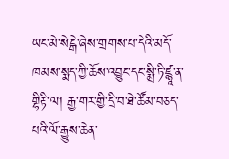ཡང་མེ་སེངྒེ་ཞེས་གྲགས་པ་དེའི་མདོ་ཁམས་སྨད་ཀྱི་ཆོས་འབྱུང་དང་སྨྲི་ཏི་ཛྙཱ་ན་གྷིརྟི་ལ། རྒྱ་གར་གྱི་དྲི་བ་ཐེ་ཚོམ་བཅད་པའི་ལོ་རྒྱུས་ཆེན་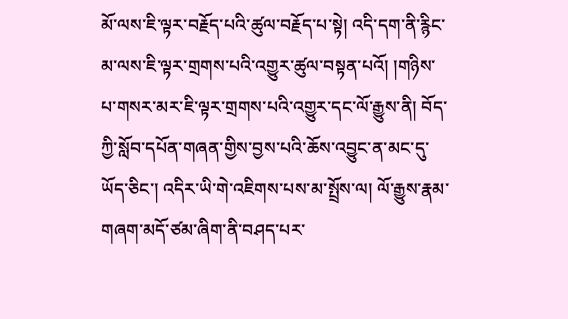མོ་ལས་ཇི་ལྟར་བརྗོད་པའི་ཚུལ་བརྗོད་པ་སྟེ། འདི་དག་ནི་རྙིང་མ་ལས་ཇི་ལྟར་གྲགས་པའི་འགྱུར་ཚུལ་བསྟན་པའོ། །གཉིས་པ་གསར་མར་ཇི་ལྟར་གྲགས་པའི་འགྱུར་དང་ལོ་རྒྱུས་ནི། བོད་ཀྱི་སློབ་དཔོན་གཞན་གྱིས་བྱས་པའི་ཆོས་འབྱུང་ན་མང་དུ་ཡོད་ཅིང་། འདིར་ཡི་གེ་འཇིགས་པས་མ་སྤྲོས་ལ། ལོ་རྒྱུས་རྣམ་གཞག་མདོ་ཙམ་ཞིག་ནི་བཤད་པར་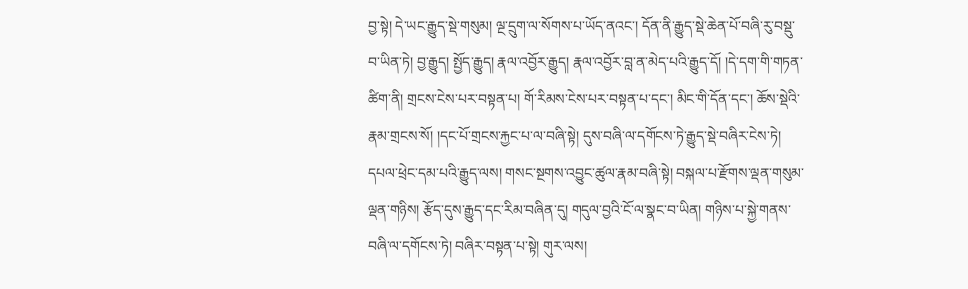བྱ་སྟེ། དེ་ཡང་རྒྱུད་སྡེ་གསུམ། ལྔ་དྲུག་ལ་སོགས་པ་ཡོད་ནའང་། དོན་ནི་རྒྱུད་སྡེ་ཆེན་པོ་བཞི་རུ་བསྡུ་བ་ཡིན་ཏེ། བྱ་རྒྱུད། སྤྱོད་རྒྱུད། རྣལ་འབྱོར་རྒྱུད། རྣལ་འབྱོར་བླ་ན་མེད་པའི་རྒྱུད་དོ། །དེ་དག་གི་གཏན་ཚིག་ནི། གྲངས་ངེས་པར་བསྟན་པ། གོ་རིམས་ངེས་པར་བསྟན་པ་དང་། མིང་གི་དོན་དང་། ཆོས་སྡེའི་རྣམ་གྲངས་སོ། །དང་པོ་གྲངས་རྐྱང་པ་ལ་བཞི་སྟེ། དུས་བཞི་ལ་དགོངས་ཏེ་རྒྱུད་སྡེ་བཞིར་ངེས་ཏེ། དཔལ་ཕྲེང་དམ་པའི་རྒྱུད་ལས། གསང་སྔགས་འབྱུང་ཚུལ་རྣམ་བཞི་སྟེ། བསྐལ་པ་རྫོགས་ལྡན་གསུམ་ལྡན་གཉིས། རྩོད་དུས་རྒྱུད་དང་རིམ་བཞིན་དུ། གདུལ་བྱའི་ངོ་ལ་སྣང་བ་ཡིན། གཉིས་པ་སྐྱེ་གནས་བཞི་ལ་དགོངས་ཏེ། བཞིར་བསྟན་པ་སྟེ། གུར་ལས།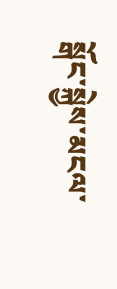སྒོང་སྐྱེས་མངལ་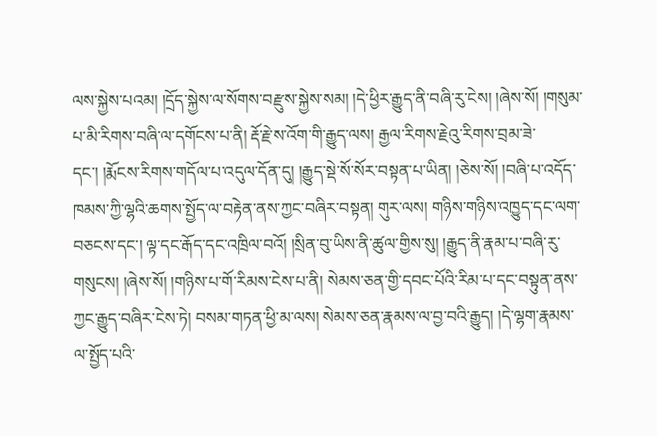ལས་སྐྱེས་པའམ། །དྲོད་སྐྱེས་ལ་སོགས་བརྫུས་སྐྱེས་སམ། །དེ་ཕྱིར་རྒྱུད་ནི་བཞི་རུ་ངེས། །ཞེས་སོ། །གསུམ་པ་མི་རིགས་བཞི་ལ་དགོངས་པ་ནི། རྡོ་རྗེ་ས་འོག་གི་རྒྱུད་ལས། རྒྱལ་རིགས་རྗེའུ་རིགས་བྲམ་ཟེ་དང་། །རྨོངས་རིགས་གདོལ་པ་འདུལ་དོན་དུ། །རྒྱུད་སྡེ་སོ་སོར་བསྟན་པ་ཡིན། །ཅེས་སོ། །བཞི་པ་འདོད་ཁམས་ཀྱི་ལྷའི་ཆགས་སྤྱོད་ལ་བརྟེན་ནས་ཀྱང་བཞིར་བསྟན། གུར་ལས། གཉིས་གཉིས་འཁྱུད་དང་ལག་བཅངས་དང་། ལྟ་དང་རྒོད་དང་འཁྲིལ་བའོ། །སྲིན་བུ་ཡིས་ནི་ཚུལ་གྱིས་སུ། །རྒྱུད་ནི་རྣམ་པ་བཞི་རུ་གསུངས། །ཞེས་སོ། །གཉིས་པ་གོ་རིམས་ངེས་པ་ནི། སེམས་ཅན་གྱི་དབང་པོའི་རིམ་པ་དང་བསྟུན་ནས་ཀྱང་རྒྱུད་བཞིར་ངེས་ཏེ། བསམ་གཏན་ཕྱི་མ་ལས། སེམས་ཅན་རྣམས་ལ་བྱ་བའི་རྒྱུད། །དེ་ལྷག་རྣམས་ལ་སྤྱོད་པའི་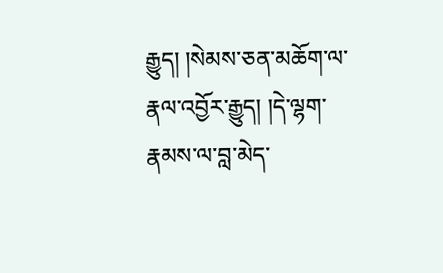རྒྱུད། །སེམས་ཅན་མཆོག་ལ་རྣལ་འབྱོར་རྒྱུད། །དེ་ལྷག་རྣམས་ལ་བླ་མེད་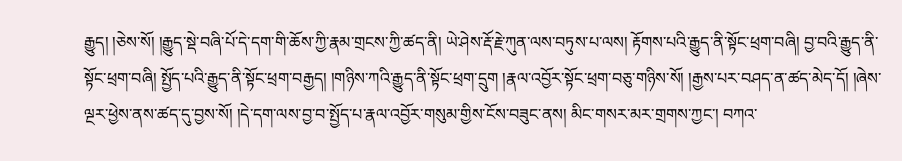རྒྱུད། །ཅེས་སོ། །རྒྱུད་སྡེ་བཞི་པོ་དེ་དག་གི་ཆོས་ཀྱི་རྣམ་གྲངས་ཀྱི་ཚད་ནི། ཡེ་ཤེས་རྡོ་རྗེ་ཀུན་ལས་བཏུས་པ་ལས། རྟོགས་པའི་རྒྱུད་ནི་སྟོང་ཕྲག་བཞི། བྱ་བའི་རྒྱུད་ནི་སྟོང་ཕྲག་བཞི། སྤྱོད་པའི་རྒྱུད་ནི་སྟོང་ཕྲག་བརྒྱད། །གཉིས་ཀའི་རྒྱུད་ནི་སྟོང་ཕྲག་དྲུག །རྣལ་འབྱོར་སྟོང་ཕྲག་བཅུ་གཉིས་སོ། །རྒྱས་པར་བཤད་ན་ཚད་མེད་དོ། །ཞེས་ལྔར་ཕྱེས་ནས་ཚད་དུ་བྱས་སོ། །དེ་དག་ལས་བྱ་བ་སྤྱོད་པ་རྣལ་འབྱོར་གསུམ་གྱིས་ངོས་བཟུང་ནས། མིང་གསར་མར་གྲགས་ཀྱང་། བཀའ་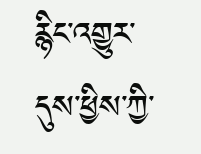རྙིང་འགྱུར་དུས་ཕྱིས་ཀྱི་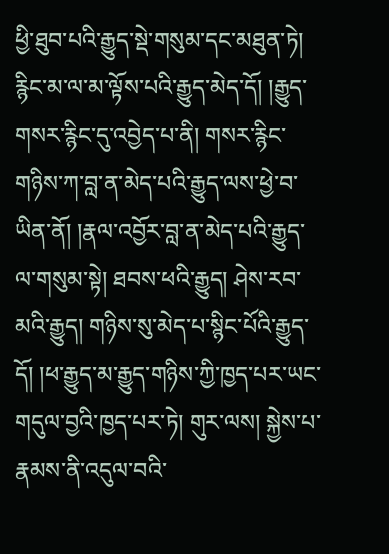ཕྱི་ཐུབ་པའི་རྒྱུད་སྡེ་གསུམ་དང་མཐུན་ཏེ། རྙིང་མ་ལ་མ་ལྟོས་པའི་རྒྱུད་མེད་དོ། །རྒྱུད་གསར་རྙིང་དུ་འབྱེད་པ་ནི། གསར་རྙིང་གཉིས་ཀ་བླ་ན་མེད་པའི་རྒྱུད་ལས་ཕྱེ་བ་ཡིན་ནོ། །རྣལ་འབྱོར་བླ་ན་མེད་པའི་རྒྱུད་ལ་གསུམ་སྟེ། ཐབས་ཕའི་རྒྱུད། ཤེས་རབ་མའི་རྒྱུད། གཉིས་སུ་མེད་པ་སྙིང་པོའི་རྒྱུད་དོ། །ཕ་རྒྱུད་མ་རྒྱུད་གཉིས་ཀྱི་ཁྱད་པར་ཡང་གདུལ་བྱའི་ཁྱད་པར་ཏེ། གུར་ལས། སྐྱེས་པ་རྣམས་ནི་འདུལ་བའི་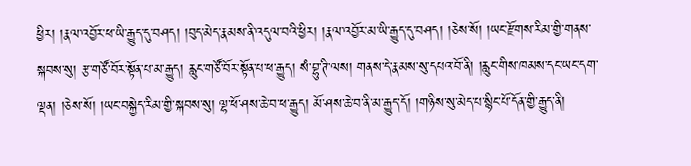ཕྱིར། །རྣལ་འབྱོར་ཕ་ཡི་རྒྱུད་དུ་བཤད། །བུད་མེད་རྣམས་ནི་འདུལ་བའི་ཕྱིར། །རྣལ་འབྱོར་མ་ཡི་རྒྱུད་དུ་བཤད། །ཅེས་སོ། །ཡང་རྫོགས་རིམ་གྱི་གནས་སྐབས་སུ། རྩ་གཙོ་བོར་སྟོན་པ་མ་རྒྱུད། རླུང་གཙོ་བོར་སྟོན་པ་ཕ་རྒྱུད། སཾ་བྷུ་ཊི་ལས། གནས་དེ་རྣམས་སུ་དཔའ་བོ་ནི། །རླུང་གིས་ཁམས་དང་ཡང་དག་ལྡན། །ཅེས་སོ། །ཡང་བསྐྱེད་རིམ་གྱི་སྐབས་སུ། ལྷ་ཕོ་ཤས་ཆེ་བ་ཕ་རྒྱུད། མོ་ཤས་ཆེ་བ་ནི་མ་རྒྱུད་དོ། །གཉིས་སུ་མེད་པ་སྙིང་པོ་དོན་གྱི་རྒྱུད་ནི།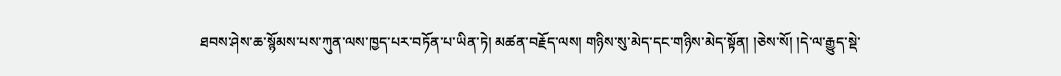ཐབས་ཤེས་ཆ་སྙོམས་པས་ཀུན་ལས་ཁྱད་པར་བཏོན་པ་ཡིན་ཏེ། མཚན་བརྗོད་ལས། གཉིས་སུ་མེད་དང་གཉིས་མེད་སྟོན། །ཅེས་སོ། །དེ་ལ་རྒྱུད་སྡེ་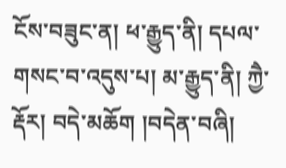ངོས་བཟུང་ན། ཕ་རྒྱུད་ནི། དཔལ་གསང་བ་འདུས་པ། མ་རྒྱུད་ནི། ཀྱཻ་རྡོར། བདེ་མཆོག །བདེན་བཞི།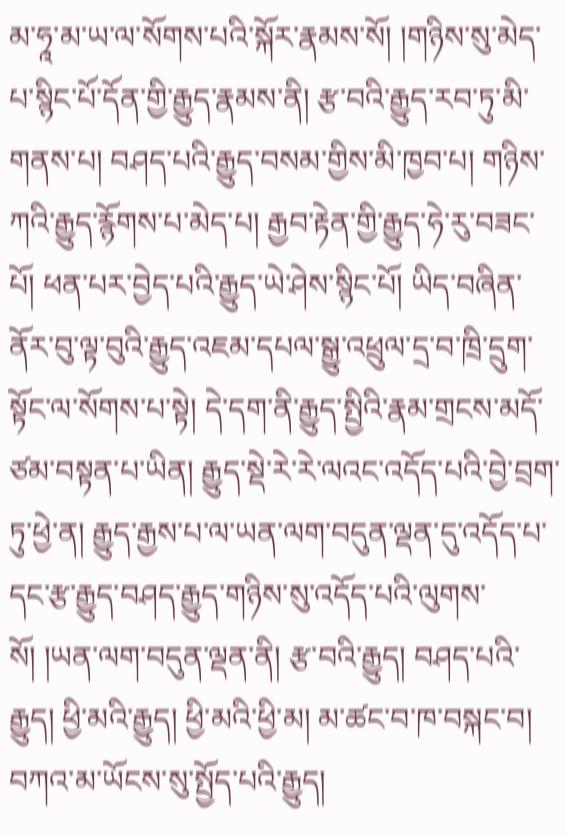མ་ཧཱ་མ་ཡ་ལ་སོགས་པའི་སྐོར་རྣམས་སོ། །གཉིས་སུ་མེད་པ་སྙིང་པོ་དོན་གྱི་རྒྱུད་རྣམས་ནི། རྩ་བའི་རྒྱུད་རབ་ཏུ་མི་གནས་པ། བཤད་པའི་རྒྱུད་བསམ་གྱིས་མི་ཁྱབ་པ། གཉིས་ཀའི་རྒྱུད་རྙོགས་པ་མེད་པ། རྒྱབ་རྟེན་གྱི་རྒྱུད་ཧེ་རུ་བཟང་པོ། ཕན་པར་བྱེད་པའི་རྒྱུད་ཡེ་ཤེས་སྙིང་པོ། ཡིད་བཞིན་ནོར་བུ་ལྟ་བུའི་རྒྱུད་འཇམ་དཔལ་སྒྱུ་འཕྲུལ་དྲ་བ་ཁྲི་དྲུག་སྟོང་ལ་སོགས་པ་སྟེ། དེ་དག་ནི་རྒྱུད་སྤྱིའི་རྣམ་གྲངས་མདོ་ཙམ་བསྟན་པ་ཡིན། རྒྱུད་སྡེ་རེ་རེ་ལའང་འདོད་པའི་བྱེ་བྲག་ཏུ་ཕྱེ་ན། རྒྱུད་རྒྱས་པ་ལ་ཡན་ལག་བདུན་ལྡན་དུ་འདོད་པ་དང་རྩ་རྒྱུད་བཤད་རྒྱུད་གཉིས་སུ་འདོད་པའི་ལུགས་སོ། །ཡན་ལག་བདུན་ལྡན་ནི། རྩ་བའི་རྒྱུད། བཤད་པའི་རྒྱུད། ཕྱི་མའི་རྒྱུད། ཕྱི་མའི་ཕྱི་མ། མ་ཚང་བ་ཁ་བསྐང་བ། བཀའ་མ་ཡོངས་སུ་སྤྱོད་པའི་རྒྱུད།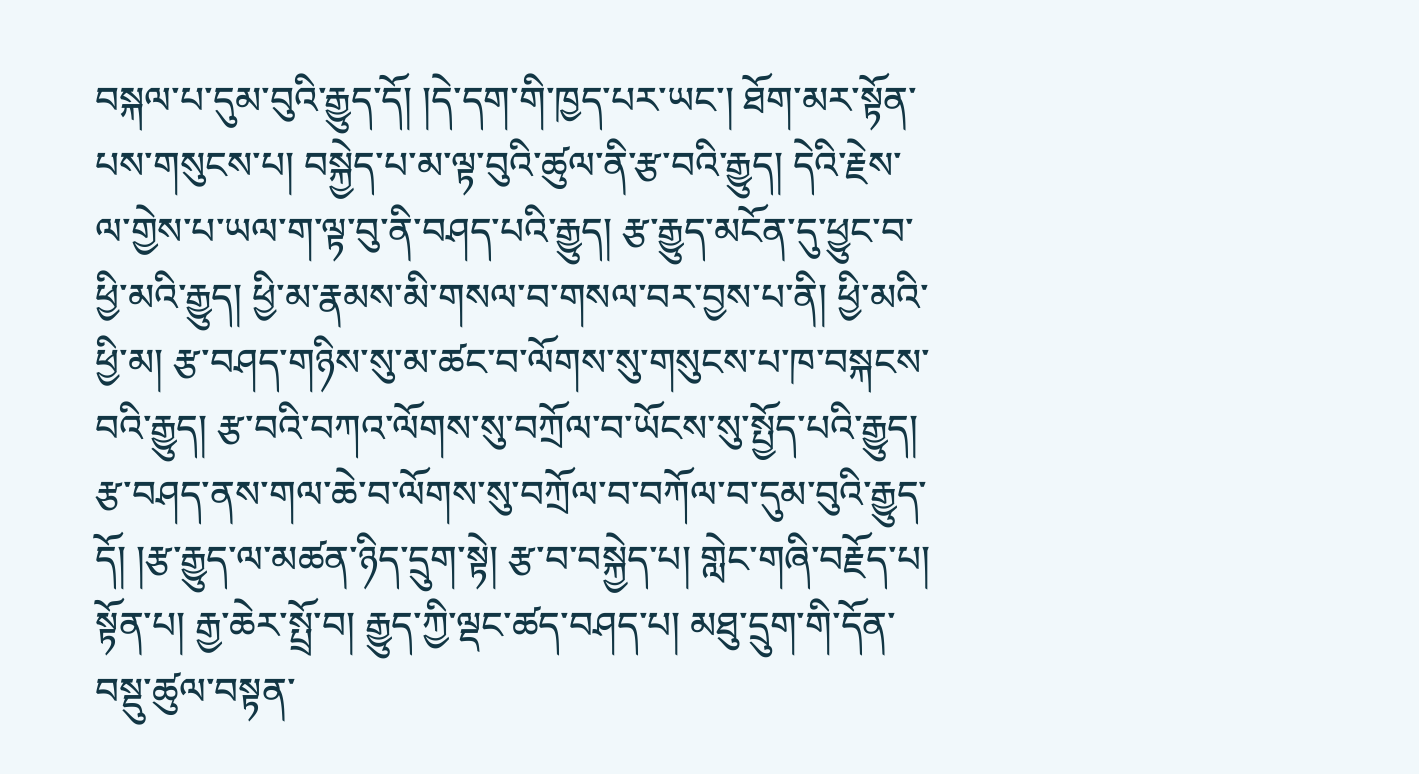བསྐལ་པ་དུམ་བུའི་རྒྱུད་དོ། །དེ་དག་གི་ཁྱད་པར་ཡང་། ཐོག་མར་སྟོན་པས་གསུངས་པ། བསྐྱེད་པ་མ་ལྟ་བུའི་ཚུལ་ནི་རྩ་བའི་རྒྱུད། དེའི་རྗེས་ལ་གྱེས་པ་ཡལ་ག་ལྟ་བུ་ནི་བཤད་པའི་རྒྱུད། རྩ་རྒྱུད་མངོན་དུ་ཕྱུང་བ་ཕྱི་མའི་རྒྱུད། ཕྱི་མ་རྣམས་མི་གསལ་བ་གསལ་བར་བྱས་པ་ནི། ཕྱི་མའི་ཕྱི་མ། རྩ་བཤད་གཉིས་སུ་མ་ཚང་བ་ལོགས་སུ་གསུངས་པ་ཁ་བསྐངས་བའི་རྒྱུད། རྩ་བའི་བཀའ་ལོགས་སུ་བཀྲོལ་བ་ཡོངས་སུ་སྤྱོད་པའི་རྒྱུད། རྩ་བཤད་ནས་གལ་ཆེ་བ་ལོགས་སུ་བཀྲོལ་བ་བཀོལ་བ་དུམ་བུའི་རྒྱུད་དོ། །རྩ་རྒྱུད་ལ་མཚན་ཉིད་དྲུག་སྟེ། རྩ་བ་བསྐྱེད་པ། གླེང་གཞི་བརྗོད་པ། སྟོན་པ། རྒྱ་ཆེར་སྤྲོ་བ། རྒྱུད་ཀྱི་ལྡང་ཚད་བཤད་པ། མཐུ་དྲུག་གི་དོན་བསྡུ་ཚུལ་བསྟན་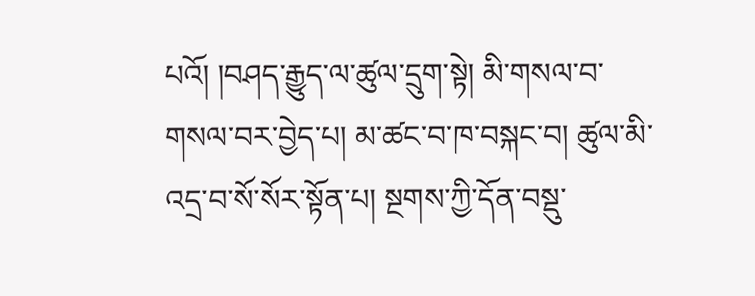པའོ། །བཤད་རྒྱུད་ལ་ཚུལ་དྲུག་སྟེ། མི་གསལ་བ་གསལ་བར་བྱེད་པ། མ་ཚང་བ་ཁ་བསྐང་བ། ཚུལ་མི་འདྲ་བ་སོ་སོར་སྟོན་པ། སྔགས་ཀྱི་དོན་བསྡུ་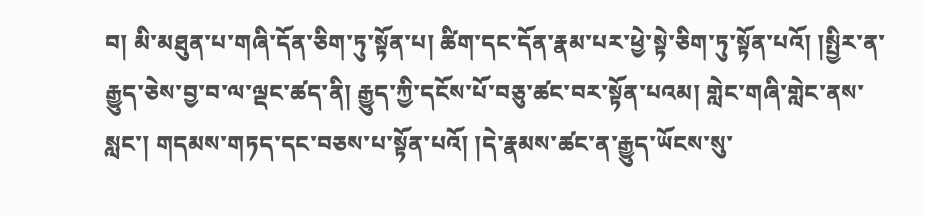བ། མི་མཐུན་པ་གཞི་དོན་ཅིག་ཏུ་སྟོན་པ། ཚིག་དང་དོན་རྣམ་པར་ཕྱེ་སྟེ་ཅིག་ཏུ་སྟོན་པའོ། །སྤྱིར་ན་རྒྱུད་ཅེས་བྱ་བ་ལ་ལྡང་ཚད་ནི། རྒྱུད་ཀྱི་དངོས་པོ་བཅུ་ཚང་བར་སྟོན་པའམ། གླེང་གཞི་གླེང་ནས་སླང་། གདམས་གཏད་དང་བཅས་པ་སྟོན་པའོ། །དེ་རྣམས་ཚང་ན་རྒྱུད་ཡོངས་སུ་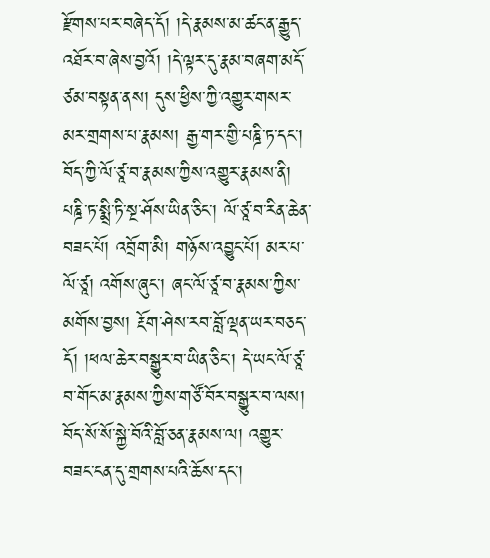རྫོགས་པར་བཞེད་དོ། །དེ་རྣམས་མ་ཚང་ན་རྒྱུད་འཐོར་བ་ཞེས་བྱའོ། །དེ་ལྟར་དུ་རྣམ་བཞག་མདོ་ཙམ་བསྟན་ནས། དུས་ཕྱིས་ཀྱི་འགྱུར་གསར་མར་གྲགས་པ་རྣམས། རྒྱ་གར་གྱི་པཎྜི་ཏ་དང་། བོད་ཀྱི་ལོ་ཙཱ་བ་རྣམས་ཀྱིས་འགྱུར་རྣམས་ནི། པཎྜི་ཏ་སྨྲི་ཏི་སྔ་ཤོས་ཡིན་ཅིང་། ལོ་ཙཱ་བ་རིན་ཆེན་བཟང་པོ། འབྲོག་མི། གཉོས་འབྱུང་པོ། མར་པ་ལོ་ཙཱ། འགོས་ཞུང་། ཞང་ལོ་ཙཱ་བ་རྣམས་ཀྱིས་མགོས་བྱས། རྔོག་ཤེས་རབ་བློ་ལྡན་ཡར་བཅད་དོ། །ཕལ་ཆེར་བསྒྱུར་བ་ཡིན་ཅིང་། དེ་ཡང་ལོ་ཙཱ་བ་གོང་མ་རྣམས་ཀྱིས་གཙོ་བོར་བསྒྱུར་བ་ལས། བོད་སོ་སོ་སྐྱེ་བོའི་བློ་ཅན་རྣམས་ལ། འགྱུར་བཟང་ངན་དུ་གྲགས་པའི་ཆོས་དང་།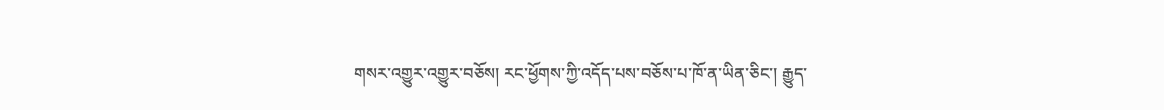གསར་འགྱུར་འགྱུར་བཅོས། རང་ཕྱོགས་ཀྱི་འདོད་པས་བཅོས་པ་ཁོ་ན་ཡིན་ཅིང་། རྒྱུད་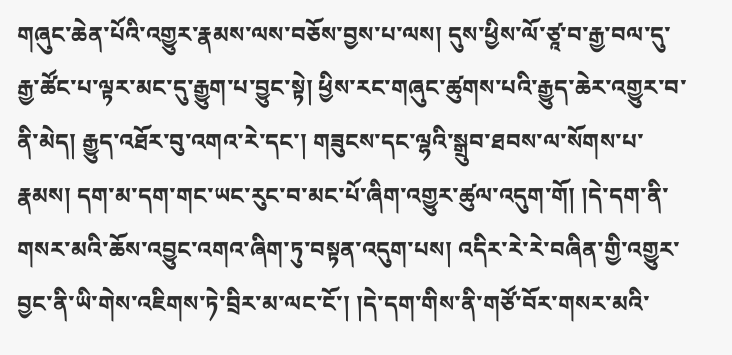གཞུང་ཆེན་པོའི་འགྱུར་རྣམས་ལས་བཅོས་བྱས་པ་ལས། དུས་ཕྱིས་ལོ་ཙཱ་བ་རྒྱ་བལ་དུ་རྒྱ་ཚོང་པ་ལྟར་མང་དུ་རྒྱུག་པ་བྱུང་སྟེ། ཕྱིས་རང་གཞུང་ཚུགས་པའི་རྒྱུད་ཆེར་འགྱུར་བ་ནི་མེད། རྒྱུད་འཐོར་བུ་འགའ་རེ་དང་། གཟུངས་དང་ལྷའི་སྒྲུབ་ཐབས་ལ་སོགས་པ་རྣམས། དག་མ་དག་གང་ཡང་རུང་བ་མང་པོ་ཞིག་འགྱུར་ཚུལ་འདུག་གོ། །དེ་དག་ནི་གསར་མའི་ཆོས་འབྱུང་འགའ་ཞིག་ཏུ་བསྟན་འདུག་པས། འདིར་རེ་རེ་བཞིན་གྱི་འགྱུར་བྱང་ནི་ཡི་གེས་འཇིགས་ཏེ་བྲིར་མ་ལང་ངོ་། །དེ་དག་གིས་ནི་གཙོ་བོར་གསར་མའི་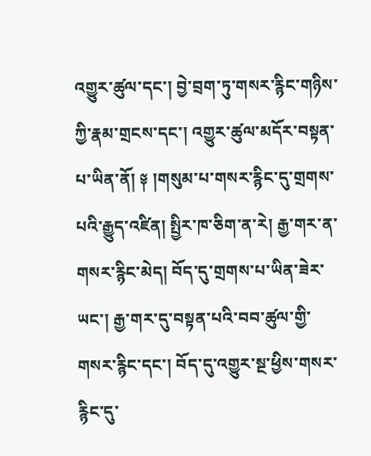འགྱུར་ཚུལ་དང་། བྱེ་བྲག་ཏུ་གསར་རྙིང་གཉིས་ཀྱི་རྣམ་གྲངས་དང་། འགྱུར་ཚུལ་མདོར་བསྟན་པ་ཡིན་ནོ། ༈ །གསུམ་པ་གསར་རྙིང་དུ་གྲགས་པའི་རྒྱུད་འཛིན། སྤྱིར་ཁ་ཅིག་ན་རེ། རྒྱ་གར་ན་གསར་རྙིང་མེད། བོད་དུ་གྲགས་པ་ཡིན་ཟེར་ཡང་། རྒྱ་གར་དུ་བསྟན་པའི་བབ་ཚུལ་གྱི་གསར་རྙིང་དང་། བོད་དུ་འགྱུར་སྔ་ཕྱིས་གསར་རྙིང་དུ་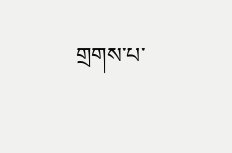གྲགས་པ་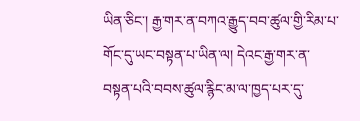ཡིན་ཅིང་། རྒྱ་གར་ན་བཀའ་རྒྱུད་བབ་ཚུལ་གྱི་རིམ་པ་གོང་དུ་ཡང་བསྟན་པ་ཡིན་ལ། དེའང་རྒྱ་གར་ན་བསྟན་པའི་བབས་ཚུལ་རྙིང་མ་ལ་ཁྱད་པར་དུ་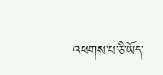འཕགས་པ་ཅི་ཡོད་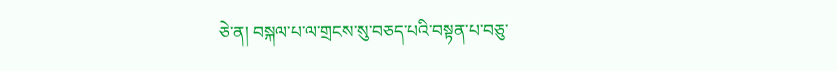ཅེ་ན། བསྐལ་པ་ལ་གྲངས་སུ་བཅད་པའི་བསྟན་པ་བཅུ་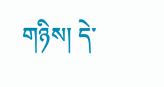གཉིས། དེ་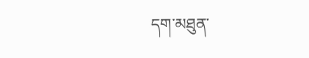དག་མཐུན་